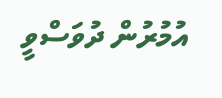އުމުރުން ދުވަސްވީ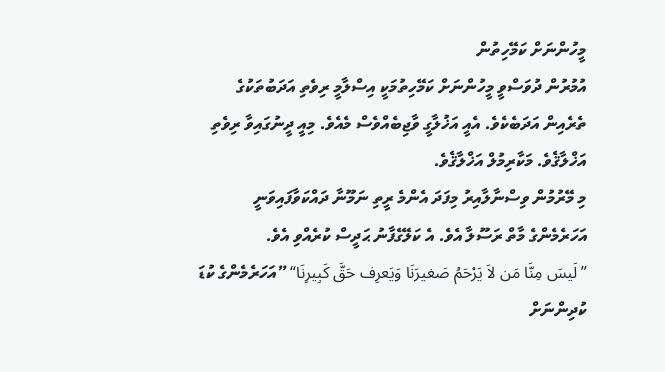މީހުންނަށް ކަމޭހިތުން
އުމުރުން ދުވަސްވީ މީހުންނަށް ކަމޭހިތުމަކީ އިސްލާމީ ރިވެތި އަދަބުތަކުގެ ތެރެއިން އަދަބެކެވެ. އެއީ އަޚުލާގީ ވާޖިބެއްވެސް މެއެވެ. މިއީ ދީނުގައިވާ ރިވެތި އަޚްލާޤެވެ. މަކާރިމުލް އަޚްލާޤެވެ.
މި މޭރުމުން ވިސްނާލާއިރު މިފަދަ އެންމެ ރީތި ނަމޫނާ ދައްކަވާފައިވަނީ އަހަރެމެންގެ މާތް ރަސޫލާ އެވެ. އެ ކަލޭގެފާނު ޙަދީސް ކުރެއްވި އެވެ.
”لَيسَ مِنَّا مَن لاَ يَرْحَمُ صَغيرَنَا وَيَعرِف حَقَّ كَبِيرِنَا“ ”އަހަރެމެންގެ ކުޑަ ކުދިންނަށް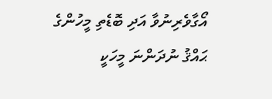އޯގާވެރިނުވާ އަދި ބޮޑެތި މީހުންގެ ޙައްޤު ނުދަންނަ މީހަކީ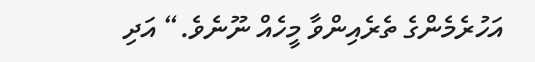އަހުރެމެންގެ ތެރެއިންވާ މީހެއް ނޫނެވެ.“ އަދި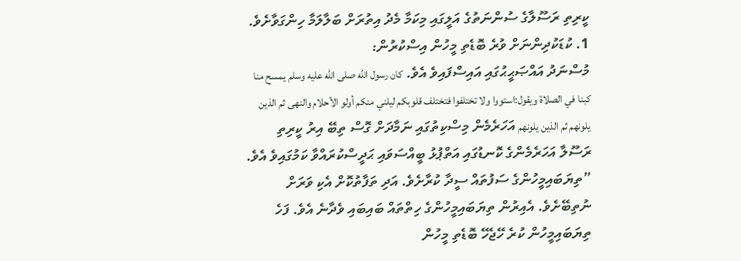ކީރިތި ރަސޫލާގެ ސުންނަތުގެ އަލީގައި މިކަމާ މެދު އިތުރަށް ބަލާލަމާ ހިންގަވާށެވެ.
1. ކުޑަކުދިންނަށް ވުރެ ބޮޑެތި މީހުން އިސްކުރުން:
މުސްނަދު އައްޞަޙީޙުގައި އައިސްފައިވެ އެވެ. كان رسول الله صلى الله عليه وسلم يمسح منا كبنا في الصلاة ويقول:استووا ولا تختلفوا فتختلف قلوبكم ليلني منكم أولو الأحلام والنهى ثم الذين يلونهم ثم الذين يلونهم އަހަރެމެން މިސްކިތުގައި ނަމާދަށް ގޮސް ތިބޭ އިރު ކީރިތި ރަސޫލާ އަހަރެމެންގެ ކޮނޑުގައި އަތްޕުޅު ބީއްސަވައި ޙަދީސްކުރައްވާ ކަމުގައިވެ އެވެ.
”ތިޔަބައިމީހުންގެ ސަފުތައް ސީދާ ކުރާށެވެ. އަދި ތަފާތުކޮށް އެކި ވަރަށް ނުތިބޭށެވެ. އެއިރުން ތިޔަބައިމީހުންގެ ހިތްތައް ބައިބައި ވެދާނެ އެވެ. ފަހެ ތިޔަބައިމީހުން ކުރެ ހޭޖެހޭ ބޮޑެތި މީހުން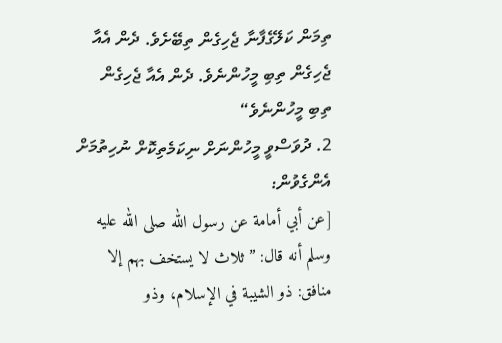ތިމަން ކަލޭގެފާނާ ޖެހިގެން ތިބޭށެވެ. ދެން އެއާ ޖެހިގެން ތިބި މީހުންނެވެ. ދެން އެއާ ޖެހިގެން ތިބި މީހުންނެވެ“
2. ދުވަސްވީ މީހުންނަށް ނިކަމެތިކޮށް ނުހިތުމަށް އެންގެވުން:
[عن أبي أمامة عن رسول الله صلى الله عليه وسلم أنه قال: ”ثلاث لا يستخف بهم إلا منافق: ذو الشيبة في الإسلام، وذو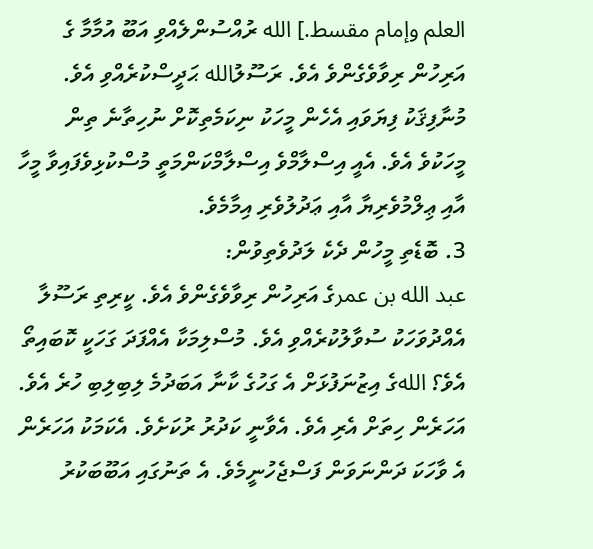العلم وإمام مقسط.] الله ރުއްސުންލެއްވި އަބޫ އުމާމާ ގެ އަރިހުން ރިވާވެގެންވެ އެވެ. ރަސޫލުالله ޙަދީސްކުރެއްވި އެވެ. މުނާފިޤަކު ފިޔަވައި އެހެން މީހަކު ނިކަމެތިކޮށް ނުހިތާނެ ތިން މީހަކުވެ އެވެ. އެއީ އިސްލާމްވެ އިސްލާމްކަންމަތީ މުސްކުޅިވެފައިވާ މީހާ އާއި ޢިލްމުވެރިޔާ އާއި ޢަދުލުވެރި އިމާމެވެ.
3. ބޮޑެތި މީހުން ދެކެ ލަދުވެތިވުން:
عبد الله بن عمرގެ އަރިހުން ރިވާވެގެންވެ އެވެ. ކީރިތި ރަސޫލާ އެއްދުވަހަކު ސުވާލުކުރެއްވި އެވެ. މުސްލިމަކާ އެއްފަދަ ގަހަކީ ކޮބައިތޯ އެވެ؟ اللهގެ އިޒުނަފުޅަށް އެ ގަހުގެ ކާނާ އަބަދުމެ ލިބިލިބި ހުރެ އެވެ. އަހަރެން ހިތަށް އެރި އެވެ. އެވާނީ ކަދުރު ރުކަށެވެ. އެކަމަކު އަހަރެން އެ ވާހަކަ ދަންނަވަން ފަސްޖެހުނީމެވެ. އެ ތަނުގައި އަބޫބަކުރު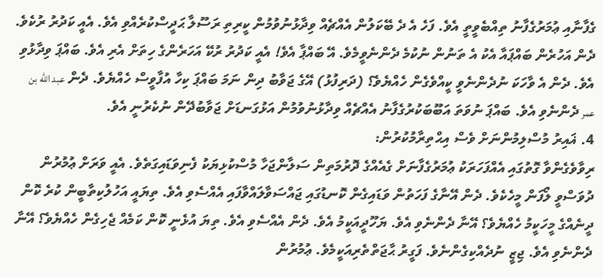ގެފާނާއި ޢުމަރުގެފާނު ތިއްބެވީތީ އެވެ. ފަހެ އެ ދެ ބޭކަލުން އެއްޗެއް ވިދާޅުނުވުމުން ކީރިތި ރަސޫލާ ޙަދީސްކުރެއްވި އެވެ. އެއީ ކަދުރު ރުކެވެ. ދެން އަހުރެން ބައްޕައާ އެކު އެ ތަނުން ނުކުމެ ދެންނެވީމެވެ. އޭ ބައްޕާ އެވެ! އެއީ ކަދުރު ރުކޭ އަހަރެންގެ ހިތަށް އެރި އެވެ. ބައްޕަ ވިދާޅުވި އެވެ. ދެން އެ ވާހަކަ ނުދެންނެވީ ކީއްވެގެން ހެއްޔެވެ؟ (ދަރިފުޅު) އޭގެ ޖަވާބު ދިން ނަމަ ބައްޕަ ކިހާ އުފާވީސް ހެއްޔެވެ. ދެން عبد الله بن عمر ދެންނެވި އެވެ. ބައްޕަ ނުވަތަ އަބޫބަކުރުގެފާނު އެއްޗެއް ވިދާޅުނުވުމުން އަޅުގަނޑަށް ޖަވާބުދޭން ނުކެރުނީ އެވެ.
4. ޣައިރު މުސްލިމުންނަށް ވެސް އިޙްތިރާމުކުރުން:
ރިވާވެގެންވާ ގޮތުގައި އެއްފަހަރަކު ޢުމަރުގެފާނަށް ގެއެއްގެ ދޮރުމަތިން ސަލާންޖަހާ މުސްކުޅިޔަކު ފެނިވަޑައިގަތެވެ. އެއީ ވަރަށް ޢުމުރުން ދުވަސްވީ ލޯފަން މީހެކެވެ. ދެން އޭނާގެ ފަހަތުން ވަޑައިގެން ކޮނޑުގައި ޖައްސަވާލައްވާފައި އެއްސެވި އެވެ. ތިޔައީ އަހުލުކިތާބީން ކުރެ ކޮން ދީނެއްގެ މީހަކީމު ހެއްޔެވެ؟ އޭނާ ދެންނެވި އެވެ. ޔަހޫދީއަކީމު އެވެ. ދެން އެއްސެވި އެވެ. ތިޔަ އުޅެނީ ކޮން ކަމެއް ޖެހިގެން ހެއްޔެވެ؟ އޭނާ ދެންނެވި އެވެ. ޖިޒީ ނުދެއްކިގެންނެވެ. ފަގީރު ޙާޖަތްތެރިއަކީމެވެ. ޢުމުރުން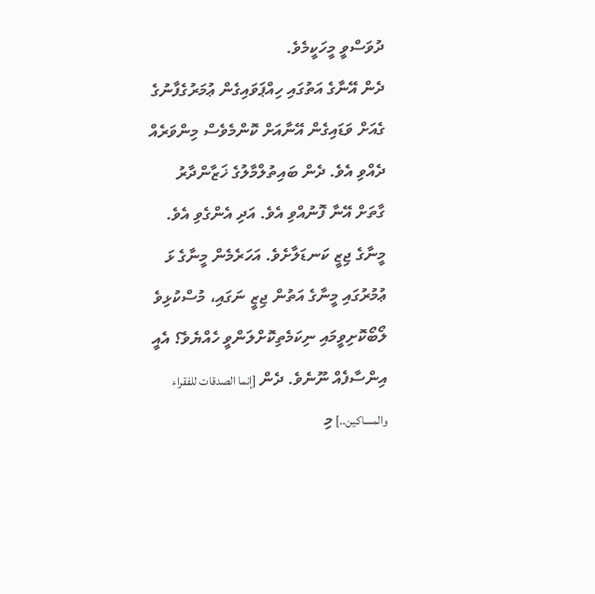ދުވަސްވީ މީހަކީމެވެ.
ދެން އޭނާގެ އަތުގައި ހިއްޕަވައިގެން ޢުމަރުގެފާނުގެ ގެއަށް ވަޑައިގެން އޭނާއަށް ކޮންމެވެސް މިންވަރެއް ދެއްވި އެވެ. ދެން ބައިތުލްމާލުގެ ޚަޒާންދާރު ގާތަށް އޭނާ ފޮނުއްވި އެވެ. އަދި އެންގެވި އެވެ. މީނާގެ ޖިޒީ ކަނޑަލާށެވެ. އަހަރެމެން މީނާގެ ޅަ ޢުމުރުގައި މީނާގެ އަތުން ޖިޒީ ނަގައި، މުސްކުޅިވެ ލޯބޯކޮށިވީމައި ނިކަމެތިކޮށްލަންވީ ހެއްޔެވެ؟ އެއީ އިންސާފެއް ނޫނެވެ. ދެން [إنما الصدقات للفقراء والمساكين..] މި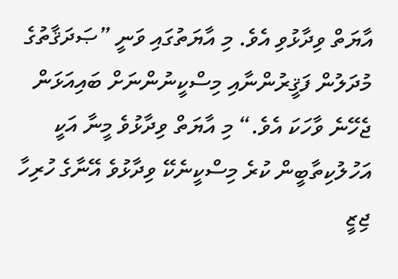އާޔަތް ވިދާޅުވި އެވެ. މި އާޔަތުގައި ވަނީ ”ޞަދަޤާތުގެ މުދަލުން ފަޤީރުންނާއި މިސްކީނުންނަށް ބައިއަޅަން ޖެހޭނެ ވާހަކަ އެވެ.“ މި އާޔަތް ވިދާޅުވެ މީނާ އަކީ އަހުލުކިތާބީން ކުރެ މިސްކީނެކޭ ވިދާޅުވެ އޭނާގެ ހުރިހާ ޖިޒީ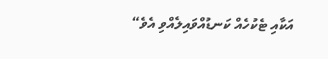އަކާއި ޓެކުހެއް ކަނޑުއްވައިލެއްވި އެވެ“